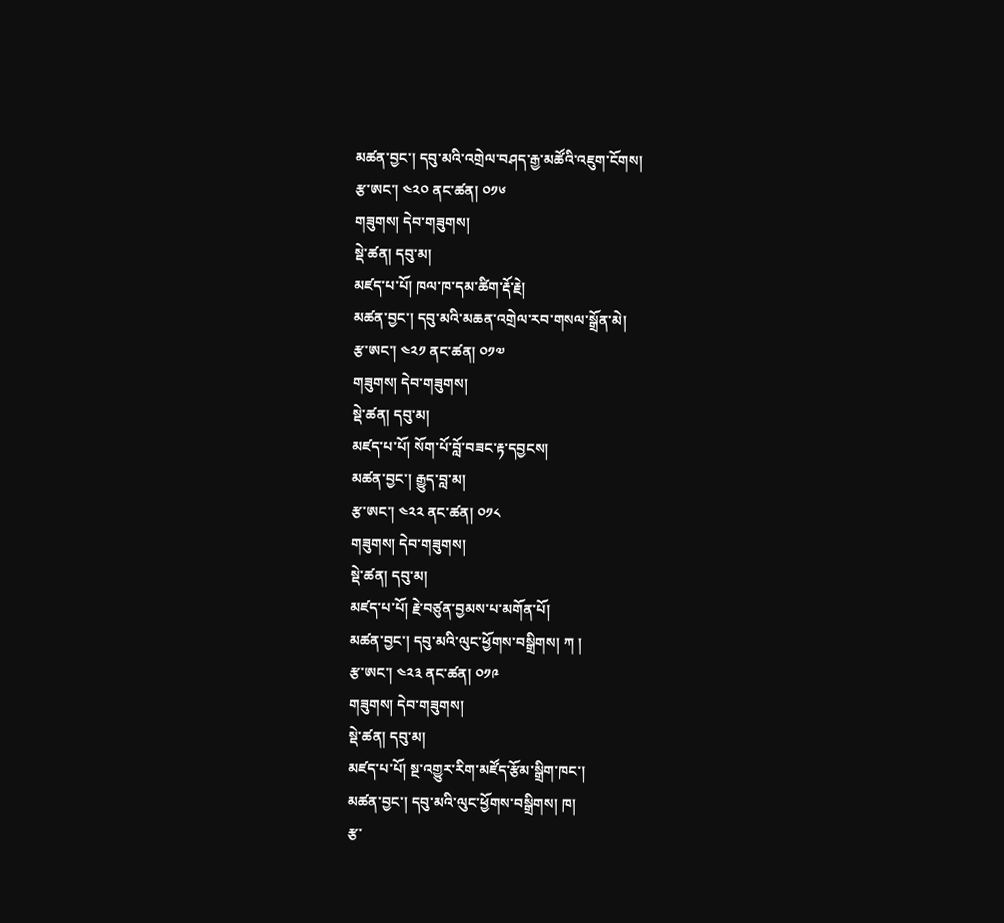མཚན་བྱང་། དབུ་མའི་འགྲེལ་བཤད་རྒྱ་མཚོའི་འཇུག་ངོགས།
རྩ་ཨང་། ༤༢༠ ནང་ཚན། ༠༡༦
གཟུགས། དེབ་གཟུགས།
སྡེ་ཚན། དབུ་མ།
མཛད་པ་པོ། ཁལ་ཁ་དམ་ཚིག་རྡོ་རྗེ།
མཚན་བྱང་། དབུ་མའི་མཆན་འགྲེལ་རབ་གསལ་སྒྲོན་མེ།
རྩ་ཨང་། ༤༢༡ ནང་ཚན། ༠༡༧
གཟུགས། དེབ་གཟུགས།
སྡེ་ཚན། དབུ་མ།
མཛད་པ་པོ། སོག་པོ་བློ་བཟང་རྟ་དབྱངས།
མཚན་བྱང་། རྒྱུད་བླ་མ།
རྩ་ཨང་། ༤༢༢ ནང་ཚན། ༠༡༨
གཟུགས། དེབ་གཟུགས།
སྡེ་ཚན། དབུ་མ།
མཛད་པ་པོ། རྗེ་བཙུན་བྱམས་པ་མགོན་པོ།
མཚན་བྱང་། དབུ་མའི་ལུང་ཕྱོགས་བསྒྲིགས། ཀ །
རྩ་ཨང་། ༤༢༣ ནང་ཚན། ༠༡༩
གཟུགས། དེབ་གཟུགས།
སྡེ་ཚན། དབུ་མ།
མཛད་པ་པོ། སྔ་འགྱུར་རིག་མཛོད་རྩོམ་སྒྲིག་ཁང་།
མཚན་བྱང་། དབུ་མའི་ལུང་ཕྱོགས་བསྒྲིགས། ཁ།
རྩ་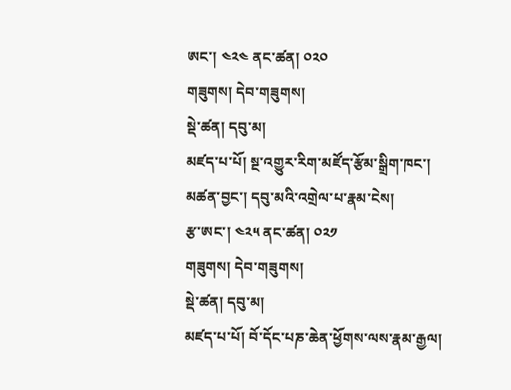ཨང་། ༤༢༤ ནང་ཚན། ༠༢༠
གཟུགས། དེབ་གཟུགས།
སྡེ་ཚན། དབུ་མ།
མཛད་པ་པོ། སྔ་འགྱུར་རིག་མཛོད་རྩོམ་སྒྲིག་ཁང་།
མཚན་བྱང་། དབུ་མའི་འགྲེལ་པ་རྣམ་ངེས།
རྩ་ཨང་། ༤༢༥ ནང་ཚན། ༠༢༡
གཟུགས། དེབ་གཟུགས།
སྡེ་ཚན། དབུ་མ།
མཛད་པ་པོ། བོ་དོང་པཎ་ཆེན་ཕྱོགས་ལས་རྣམ་རྒྱལ།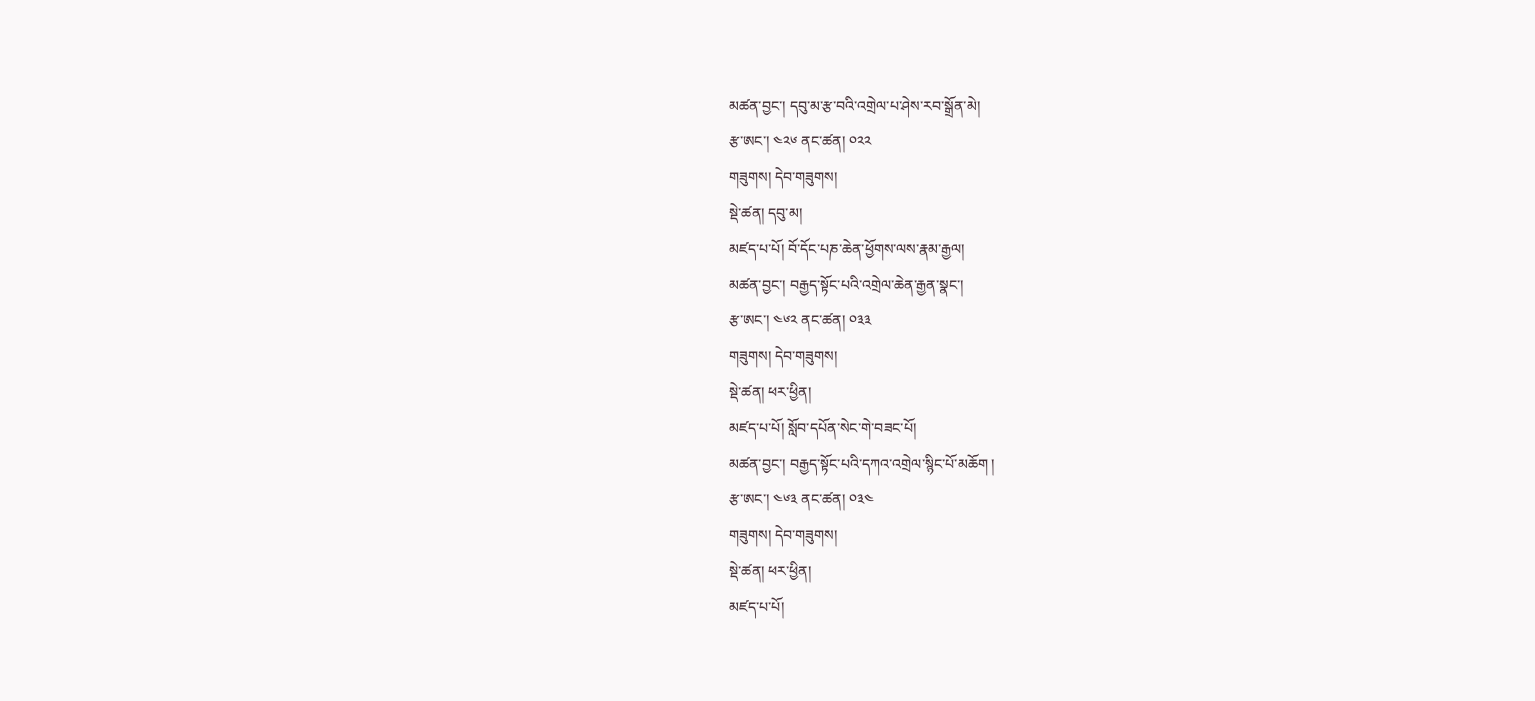མཚན་བྱང་། དབུ་མ་རྩ་བའི་འགྲེལ་པ་ཤེས་རབ་སྒྲོན་མེ།
རྩ་ཨང་། ༤༢༦ ནང་ཚན། ༠༢༢
གཟུགས། དེབ་གཟུགས།
སྡེ་ཚན། དབུ་མ།
མཛད་པ་པོ། བོ་དོང་པཎ་ཆེན་ཕྱོགས་ལས་རྣམ་རྒྱལ།
མཚན་བྱང་། བརྒྱད་སྟོང་པའི་འགྲེལ་ཆེན་རྒྱན་སྣང་།
རྩ་ཨང་། ༤༦༢ ནང་ཚན། ༠༣༣
གཟུགས། དེབ་གཟུགས།
སྡེ་ཚན། ཕར་ཕྱིན།
མཛད་པ་པོ། སློབ་དཔོན་སེང་གེ་བཟང་པོ།
མཚན་བྱང་། བརྒྱད་སྟོང་པའི་དཀའ་འགྲེལ་སྙིང་པོ་མཆོག །
རྩ་ཨང་། ༤༦༣ ནང་ཚན། ༠༣༤
གཟུགས། དེབ་གཟུགས།
སྡེ་ཚན། ཕར་ཕྱིན།
མཛད་པ་པོ།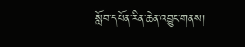སློབ་དཔོན་རིན་ཆེན་འབྱུང་གནས།